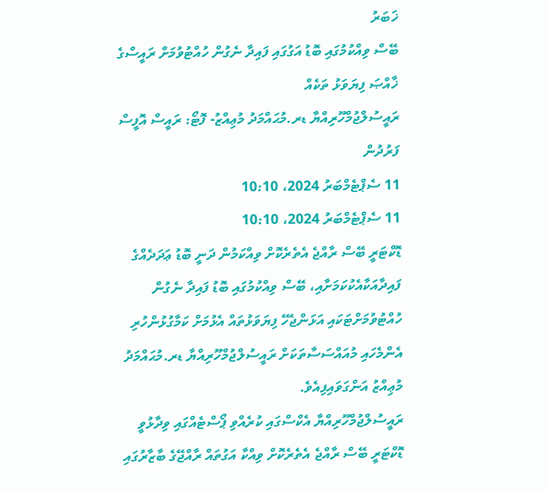ޚަބަރު
ބޭސް ވިއްކުމުގައި ބޮޑު އަގުގައި ފައިދާ ނެގުން ހުއްޓުވުމަށް ރައީސްގެ ޚާއްޞަ ފިޔަވަޅު ތަކެއް
ރައީސުލްޖުމްހޫރިއްޔާ ޑރ.މުޙައްމަދު މުޢިއްޒު- ފޮޓޯ: ރައީސް އޮފީސް
ފަރުދުން
11 ސެޕްޓެމްބަރު 2024، 10:10
11 ސެޕްޓެމްބަރު 2024، 10:10
ޑޮކްޓަރީ ބޭސް ރާއްޖެ އެތެރެކޮށް ވިއްކަމުން ދަނީ ބޮޑު ޢަދަދެއްގެ ފައިދާއަކާއެކުކަމަށާއި، ބޭސް ވިއްކުމުގައި ބޮޑު ފައިދާ ނެގުން ހުއްޓުވުމަށްޓަކައި އަޅަންޖެހޭ ފިޔަވަޅުތައް އެޅުމަށް ކަމާގުޅުންހުރި އެންމެހައި މުއައްސަސާތަކަށް ރައީސުލްޖުމްހޫރިއްޔާ ޑރ.މުޙައްމަދު މުޢިއްޒު އަންގަވައިފިއެވެ.
ރައީސުލްޖުމްހޫރިއްޔާ އެކްސްގައި ކުރެއްވި ޕޯސްޓެއްގައި ވިދާޅުވީ ޑޮކްޓަރީ ބޭސް ރާއްޖެ އެތެރެކޮށް ވިއްކާ އަގުތައް ރާއްޖޭގެ ބާޒާރުގައި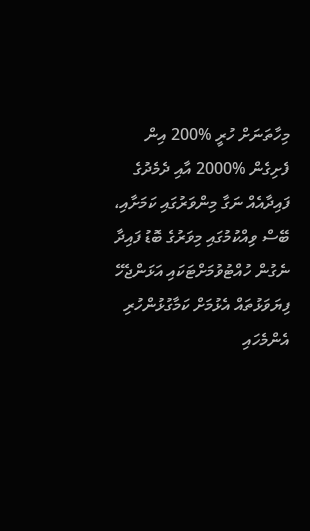މިހާތަނަށް ހުރީ %200 އިން ފެށިގެން %2000 އާއި ދެމެދުގެ ފައިދާއެއް ނަގާ މިންވަރުގައި ކަމަށާއި، ބޭސް ވިއްކުމުގައި މިވަރުގެ ބޮޑު ފައިދާ ނެގުން ހުއްޓުވުމަށްޓަކައި އަޅަންޖެހޭ ފިޔަވަޅުތައް އެޅުމަށް ކަމާގުޅުންހުރި އެންމެހައި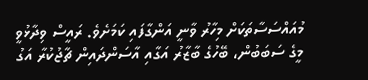މުއައްސަސާތަކަށް މިހާރު ވާނީ އަންގާފައި ކަމަށެވެ. ރައީސް ވިދާޅުވީ މީގެ ސަބަބުން، ބޭހުގެ ބާޒާރު އަގާއި އާސަންދައިން ޗާޖުކުރާ އަގު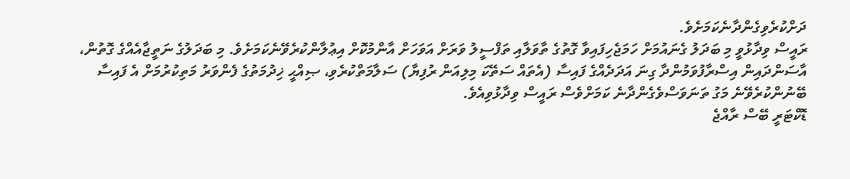ދަށްކުރެވިގެންދާނެކަމަށެވެ.
ރައީސް ވިދާޅުވީ މި ބަދަލު ގެނައުމަށް ހަމަޖެހިފައިވާ ގޮތުގެ ތާވަލާއި ތަފްސީލު ވަރަށް އަވަހަށް އާންމުކޮށް އިޢުލާންކުރެވޭނެކަމަށެވެ. މި ބަދަލުގެ ނަތީޖާއެއްގެ ގޮތުން، އާސަންދައިން އިސްރާފުވަމުންދާ ގިނަ އަދަދެއްގެ ފައިސާ (އެތައް ސަތޭކަ މިލިއަން ރުފިޔާ) ސަލާމަތްކުރެވި، ޞިއްޙީ ޚިދުމަތުގެ ފެންވަރު މަތިކުރުމަށް އެ ފައިސާ ބޭނުންކުރެވޭނެ މަގު ތަނަވަސްވެގެންދާނެ ކަމަށްވެސް ރައީސް ވިދާޅުވިއެވެ.
ޑޮކްޓަރީ ބޭސް ރާއްޖެ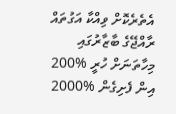އެތެރެކޮށް ވިއްކާ އަގުތައް ރާއްޖޭގެ ބާޒާރުގައި މިހާތަނަށް ހުރީ %200 އިން ފެށިގެން %2000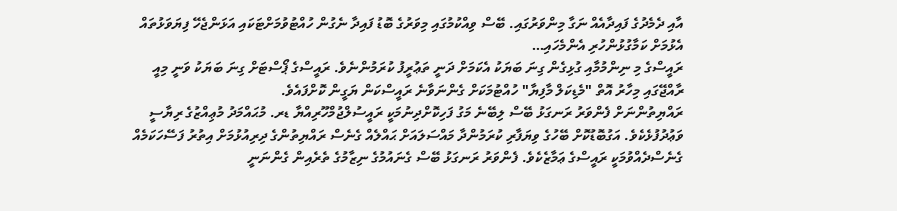އާއި ދެމެދުގެ ފައިދާއެއް ނަގާ މިންވަރުގައި. ބޭސް ވިއްކުމުގައި މިވަރުގެ ބޮޑު ފައިދާ ނެގުން ހުއްޓުވުމަށްޓަކައި އަޅަންޖެހޭ ފިޔަވަޅުތައް އެޅުމަށް ކަމާގުޅުންހުރި އެންމެހައި…
ރައީސްގެ މި ނިންމުމާއި ގުޅިގެން ގިނަ ބަޔަކު އެކަމަށް ދަނީ ތަޢުރީފު ކުރަމުންނެވެ. ރައީސްގެ ޕޯސްޓަށް ގިނަ ބަޔަކު ވަނީ މިއީ ރާއްޖޭގައި މިހާރު އޮތް "މެޑިކަލް މާފިޔާ" ހުއްޓުމަކަށް ގެންނަވާނެ ރައީސްކަން ޔަގީން ކޮށްފައެވެ.
ރައްޔިތުންނަށް ފެންވަރު ރަނގަޅު ބޭސް ލިބޭނެ މަގު ފަހިކޮށްދިނުމަކީ ރައީސުލްޖުމްހޫރިއްޔާ ޑރ. މުޙައްމަދު މުޢިއްޒުގެ ރިޔާސީ ވަޢުދުފުޅެކެވެ. އަގުބޮޑުކޮށް ބޭހުގެ ވިޔަފާރި ކުރަމުންދާ މައްސަލައަށް ޙައްލެއް ގެނެސް ރައްޔިތުންގެ ދިރިއުޅުމަށް އިތުރު ފަސޭހަކަމެއް ގެނެސްދެއްވުމަކީ ރައީސްގެ ޢަމާޒެކެވެ. ފެންވަރު ރަނގަޅު ބޭސް ގެނައުމުގެ ނިޒާމުގެ ތެރެއިން ގެންނަނީ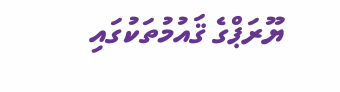ޔޫރަޕްގެ ޤައުމުތަކުގައި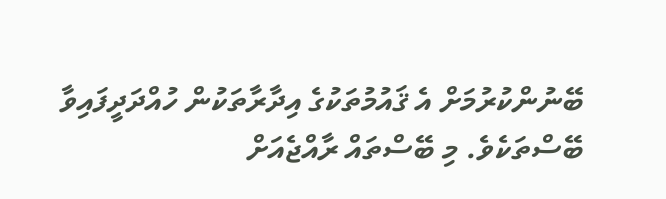ބޭނުންކުރުމަށް އެ ޤައުމުތަކުގެ އިދާރާތަކުން ހުއްދަދީފައިވާ ބޭސްތަކެވެ. މި ބޭސްތައް ރާއްޖެއަށް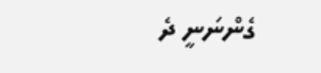ގެންނަނީ ދެ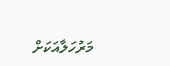މަރުހަލާއަކަށް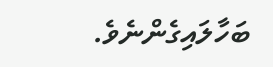ބަހާލައިގެންނެވެ.